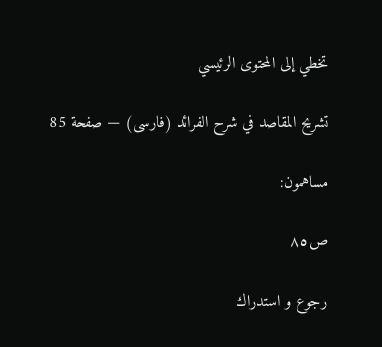تخطي إلى المحتوى الرئيسي

تشريح المقاصد في شرح الفرائد (فارسى) — صفحة 85

مساهمون:

ص٨٥

رجوع و استدراك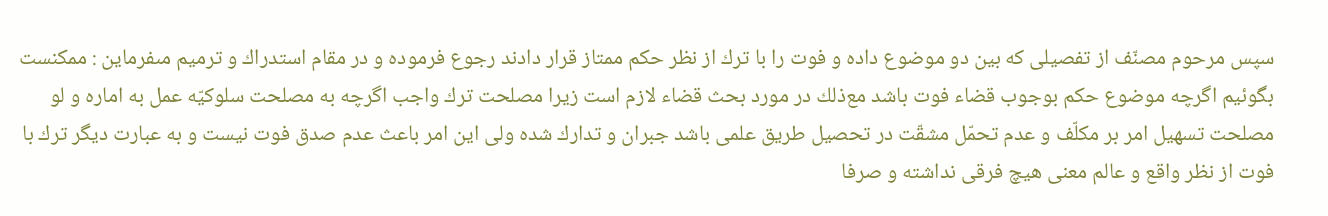سپس مرحوم مصنّف از تفصيلى كه بين دو موضوع داده و فوت را با ترك از نظر حكم ممتاز قرار دادند رجوع فرموده و در مقام استدراك و ترميم مىفرماين : ممكنست بگوئيم اگرچه موضوع حكم بوجوب قضاء فوت باشد مع‌ذلك در مورد بحث قضاء لازم است زيرا مصلحت ترك واجب اگرچه به مصلحت سلوكيّه عمل به اماره و لو مصلحت تسهيل امر بر مكلّف و عدم تحمّل مشقّت در تحصيل طريق علمى باشد جبران و تدارك شده ولى اين امر باعث عدم صدق فوت نيست و به عبارت ديگر ترك با فوت از نظر واقع و عالم معنى هيچ فرقى نداشته و صرفا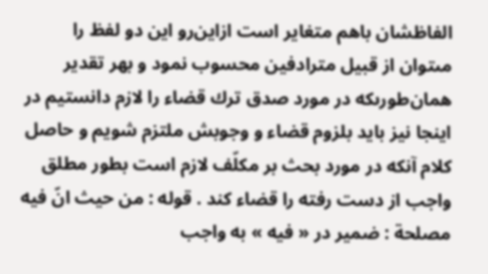الفاظشان باهم متغاير است ازاين‌رو اين دو لفظ را مىتوان از قبيل مترادفين محسوب نمود و بهر تقدير همان‌طورىكه در مورد صدق ترك قضاء را لازم دانستيم در اينجا نيز بايد بلزوم قضاء و وجوبش ملتزم شويم و حاصل كلام آنكه در مورد بحث بر مكلّف لازم است بطور مطلق واجب از دست رفته را قضاء كند . قوله : من حيث انّ فيه مصلحة : ضمير در « فيه » به واجب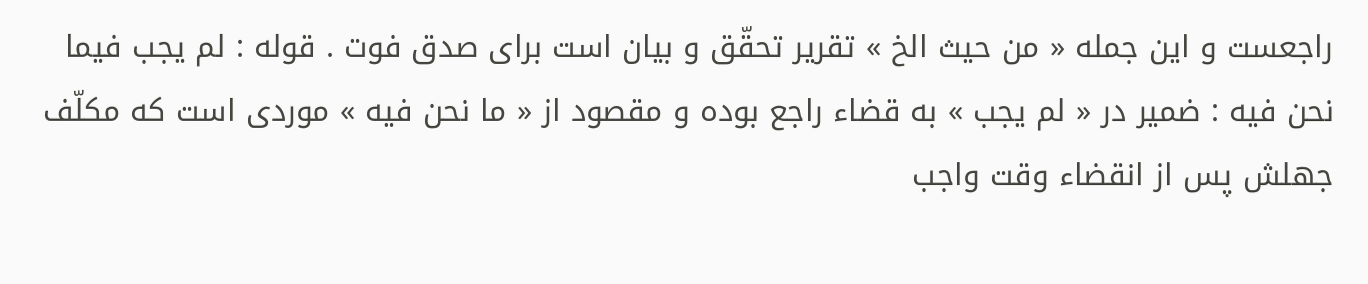راجعست و اين جمله « من حيث الخ » تقرير تحقّق و بيان است براى صدق فوت . قوله : لم يجب فيما نحن فيه : ضمير در « لم يجب » به قضاء راجع بوده و مقصود از « ما نحن فيه » موردى است كه مكلّف جهلش پس از انقضاء وقت واجب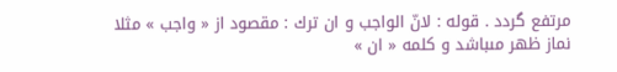مرتفع گردد . قوله : لانّ الواجب و ان ترك : مقصود از « واجب » مثلا نماز ظهر مىباشد و كلمه « ان »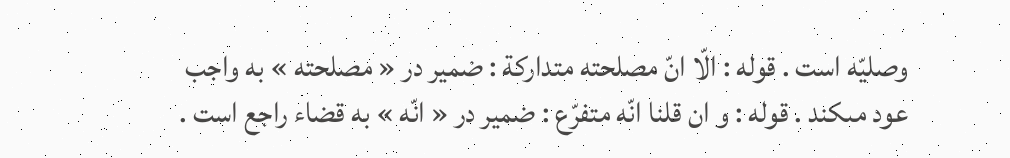وصليّه است . قوله : الّا انّ مصلحته متداركة : ضمير در « مصلحته » به واجب عود مىكند . قوله : و ان قلنا انّه متفرّع : ضمير در « انّه » به قضاء راجع است .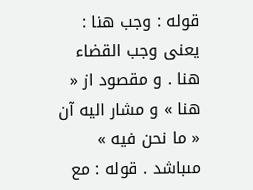قوله : وجب هنا : يعنى وجب القضاء هنا . و مقصود از « هنا » و مشار اليه آن « ما نحن فيه » مىباشد . قوله : مع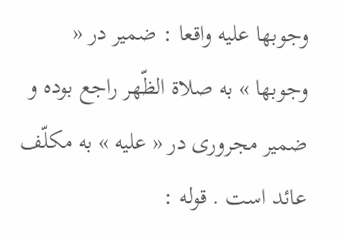وجوبها عليه واقعا : ضمير در « وجوبها » به صلاة الظّهر راجع بوده و ضمير مجرورى در « عليه » به مكلّف عائد است . قوله :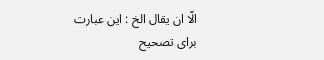الّا ان يقال الخ : اين عبارت براى تصحيح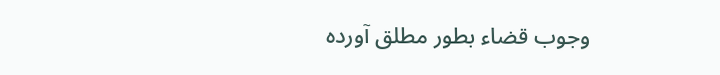وجوب قضاء بطور مطلق آورده